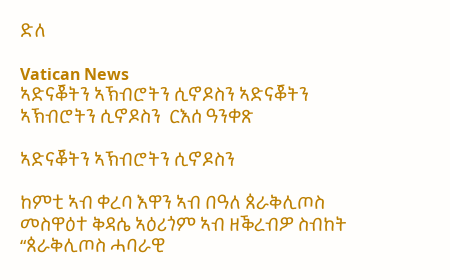ድለ

Vatican News
ኣድናቖትን ኣኽብሮትን ሲኖዶስን ኣድናቖትን ኣኽብሮትን ሲኖዶስን  ርእሰ ዓንቀጽ

ኣድናቖትን ኣኽብሮትን ሲኖዶስን

ከምቲ ኣብ ቀረባ እዋን ኣብ በዓለ ጰራቅሊጦስ መስዋዕተ ቅዳሴ ኣዕሪጎም ኣብ ዘቕረብዎ ስብከት “ጰራቅሊጦስ ሓባራዊ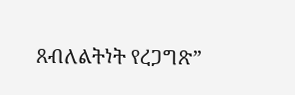ጸብለልትነት የረጋግጽ”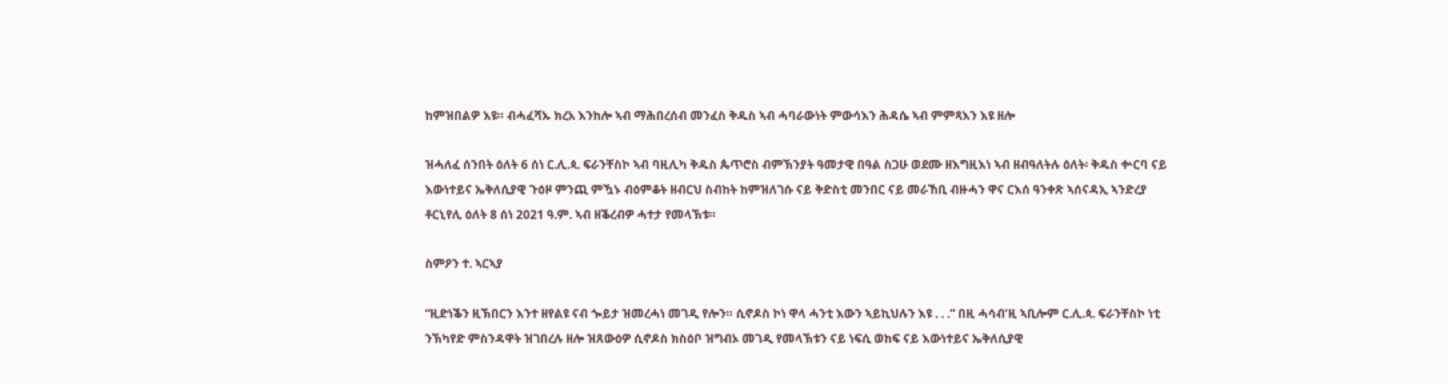ከምዝበልዎ እዩ። ብሓፈሻኡ ክረአ እንከሎ ኣብ ማሕበረሰብ መንፈስ ቅዱስ ኣብ ሓባራውነት ምውሳእን ሕዳሴ ኣብ ምምጻእን እዩ ዘሎ

ዝሓለፈ ሰንበት ዕለት 6 ሰነ ር.ሊ.ጳ. ፍራንቸስኮ ኣብ ባዚሊካ ቅዱስ ጴጥሮስ ብምኽንያት ዓመታዊ በዓል ስጋሁ ወደሙ ዘእግዚእነ ኣብ ዘብዓለትሉ ዕለት፡ ቅዱስ ቍርባ ናይ እውነተይና ኤቅለሲያዊ ጉዕዞ ምንጪ ምዃኑ ብዕምቆት ዘብርህ ስብከት ከምዝለገሱ ናይ ቅድስቲ መንበር ናይ መራኸቢ ብዙሓን ዋና ርእሰ ዓንቀጽ ኣሰናዳኢ ኣንድረያ ቶርኒየሊ ዕለት 8 ሰነ 2021 ዓ.ም. ኣብ ዘቕረብዎ ሓተታ የመላኽቱ።

ስምዖን ተ. ኣርኣያ

“ዚድነቕን ዚኽበርን እንተ ዘየልዩ ናብ ጐይታ ዝመረሓነ መገዲ የሎን። ሲኖዶስ ኮነ ዋላ ሓንቲ እውን ኣይኪህሉን እዩ . . .” በዚ ሓሳብ’ዚ ኣቢሎም ር.ሊ.ጳ. ፍራንቸስኮ ነቲ ንኽካየድ ምስንዳዋት ዝገበረሉ ዘሎ ዝጸውዕዎ ሲኖዶስ ክስዕቦ ዝግብኦ መገዲ የመላኽቱን ናይ ነፍሲ ወከፍ ናይ እውነተይና ኤቅለሲያዊ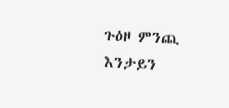ጉዕዞ ምንጪ እንታይን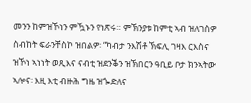መንን ከምዝኾነን ምዃኑን የነጽሩ። ምኽንያቱ ከምቲ ኣብ ዝለገስዎ ስብከት ፍራንቸስኮ ዝበልዎ፡ “ካብታ ንእሽቶ ኽፍሊ ገዛእ ርእስና ዝኾነ ኣነነት ወጺእና ናብቲ ዝደንቕን ዝኽበርን ዓቢይ ቦታ ክንኣትው ኣሎና፡ እዚ እቲ ብዙሕ ግዜ ዝጐድለና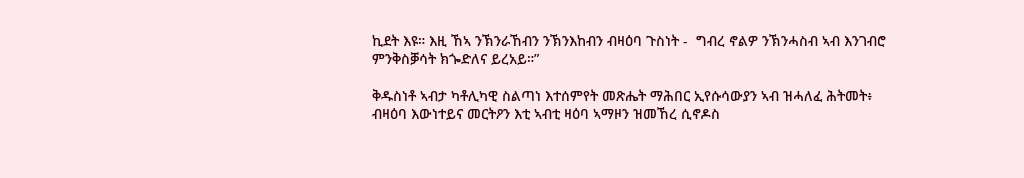ኪደት እዩ። እዚ ኸኣ ንኽንራኸብን ንኽንእከብን ብዛዕባ ጉስነት -  ግብረ ኖልዎ ንኽንሓስብ ኣብ እንገብሮ ምንቅስቓሳት ክጐድለና ይረአይ።”

ቅዱስነቶ ኣብታ ካቶሊካዊ ስልጣነ እተሰምየት መጽሔት ማሕበር ኢየሱሳውያን ኣብ ዝሓለፈ ሕትመት፥ ብዛዕባ እውነተይና መርትዖን እቲ ኣብቲ ዛዕባ ኣማዞን ዝመኸረ ሲኖዶስ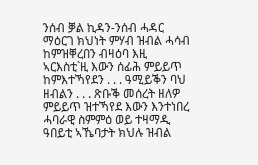ንሰብ ቓል ኪዳን-ንሰብ ሓዳር ማዕርገ ክህነት ምሃብ ዝብል ሓሳብ ከምዝቐረበን ብዛዕባ እዚ ኣርእስቲ`ዚ እውን ሰፊሕ ምይይጥ ከምእተኻየደን . . . ዓሚይቕን ባህ ዘብልን . . . ጽቡቕ መሰረት ዘለዎ ምይይጥ ዝተኻየደ እውን እንተነበረ ሓባራዊ ስምምዕ ወይ ተዛማዲ ዓበይቲ ኣኼባታት ክህሉ ዝብል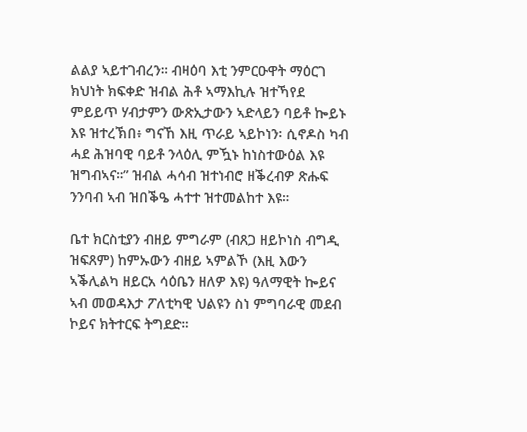ልልያ ኣይተገብረን። ብዛዕባ እቲ ንምርዑዋት ማዕርገ ክህነት ክፍቀድ ዝብል ሕቶ ኣማእኪሉ ዝተኻየደ ምይይጥ ሃብታምን ውጽኢታውን ኣድላይን ባይቶ ኰይኑ እዩ ዝተረኽበ፥ ግናኸ እዚ ጥራይ ኣይኮነን፡ ሲኖዶስ ካብ ሓደ ሕዝባዊ ባይቶ ንላዕሊ ምዃኑ ከነስተውዕል እዩ ዝግብኣና።” ዝብል ሓሳብ ዝተነብሮ ዘቕረብዎ ጽሑፍ ንንባብ ኣብ ዝበቕዔ ሓተተ ዝተመልከተ እዩ።

ቤተ ክርስቲያን ብዘይ ምግራም (ብጸጋ ዘይኮነስ ብግዲ ዝፍጸም) ከምኡውን ብዘይ ኣምልኾ (እዚ እውን ኣቕሊልካ ዘይርአ ሳዕቤን ዘለዎ እዩ) ዓለማዊት ኰይና ኣብ መወዳእታ ፖለቲካዊ ህልዩን ስነ ምግባራዊ መደብ ኮይና ክትተርፍ ትግደድ።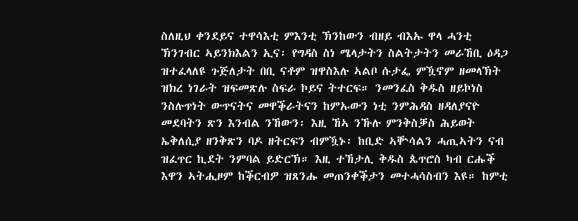ስለዚህ ቀንደይና ተዋሳእቲ ምእንቲ ኽንከውን ብዘይ ብእኡ ዋላ ሓንቲ ኽንገብር ኣይንክእልን ኢና፡ የግዳስ ስነ ሜላታትን ስልትታትን መራኸቢ ዕዳጋ ዝተፈላለዩ ጉጅለታት በቢ ናቶም ዝዋስእሉ ኣልቦ ሱታፌ ምዃኖም ዘመላኽት ዝክረ ነገራት ዝፍመጽሉ ስፍራ ኮይና ትተርፍ። ንመንፈስ ቅዱስ ዘይኮነስ ንስሉጥነት ውጥናትና መዋቕራትናን ከምኡውን ነቲ ንምሕዳስ ዘዳለያናዮ መደባትን ጽን እንብል ንኸውን፡ እዚ ኸኣ ንኹሉ ምንቅስቓስ ሕይወት ኤቅለሲያ ዘንቅጽን ባዶ ዘትርፍን ብምዃኑ፡ ከቢድ ኣቝሳልን ሓጢኣትን ናብ ዝፈጥር ኪደት ንምባል ይድርኽ። እዚ ተኸታሊ ቅዱስ ጴጥሮስ ካብ ርሑቕ እዋን ኣትሒዞም ከቕርብዎ ዝጸንሑ መጠንቀቕታን መተሓሳስብን እዩ። ከምቲ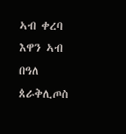ኣብ ቀረባ እዋን ኣብ በዓለ ጰራቅሊጦስ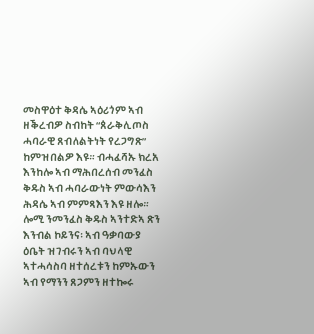መስዋዕተ ቅዳሴ ኣዕሪጎም ኣብ ዘቕረብዎ ስብከት “ጰራቅሊጦስ ሓባራዊ ጸብለልትነት የረጋግጽ” ከምዝበልዎ እዩ። ብሓፈሻኡ ክረአ እንከሎ ኣብ ማሕበረሰብ መንፈስ ቅዱስ ኣብ ሓባራውነት ምውሳእን ሕዳሴ ኣብ ምምጻእን እዩ ዘሎ። ሎሚ ንመንፈስ ቅዱስ ኣንተድኣ ጽን እንብል ኮይንና፡ ኣብ ዓቃባውያ ዕቤት ዝገብሩን ኣብ ባህላዊ ኣተሓሳስባ ዘተሰረቱን ከምኡውን ኣብ የማንን ጸጋምን ዘተኰሩ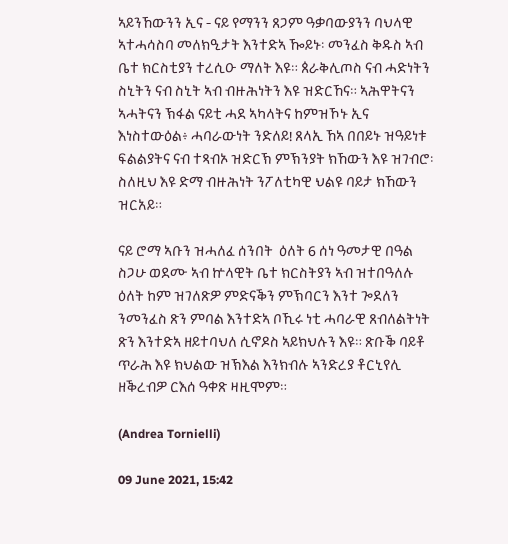ኣይንኸውንን ኢና - ናይ የማንን ጸጋም ዓቃባውያንን ባህላዊ ኣተሓሳስባ መለክዒታት እንተድኣ ዀይኑ፡ መንፈስ ቅዱስ ኣብ ቤተ ክርስቲያን ተረሲዑ ማለት እዩ። ጰራቅሊጦስ ናብ ሓድነትን ስኒትን ናብ ስኒት ኣብ ብዙሕነትን እዩ ዝድርኸና። ኣሕዋትናን ኣሓትናን ኽፋል ናይቲ ሓደ ኣካላትና ከምዝኾኑ ኢና እነስተውዕል፥ ሓባራውነት ንድለይ! ጸላኢ ኸኣ በበይኑ ዝዓይነቱ ፍልልያትና ናብ ተጻብኦ ዝድርኽ ምኽንያት ክኸውን እዩ ዝገብሮ፡ ስለዚህ እዩ ድማ ብዙሕነት ንፖለቲካዊ ህልዩ ባይታ ክኸውን ዝርአይ።

ናይ ሮማ ኣቡን ዝሓለፈ ሰንበት  ዕለት 6 ሰነ ዓመታዊ በዓል ስጋሁ ወደሙ ኣብ ኵላዊት ቤተ ክርስትያን ኣብ ዝተበዓለሉ ዕለት ከም ዝገለጽዎ ምድናቕን ምኽባርን እንተ ጐደለን ንመንፈስ ጽን ምባል እንተድኣ ቦኺሩ ነቲ ሓባራዊ ጸብለልትነት ጽን እንተድኣ ዘይተባህለ ሲኖዶስ ኣይክህሉን እዩ። ጽቡቕ ባይቶ ጥራሕ እዩ ክህልው ዝኽእል እንክብሉ ኣንድረያ ቶርኒየሊ ዘቕረብዎ ርእሰ ዓቀጽ ዛዚሞም።

(Andrea Tornielli)

09 June 2021, 15:42